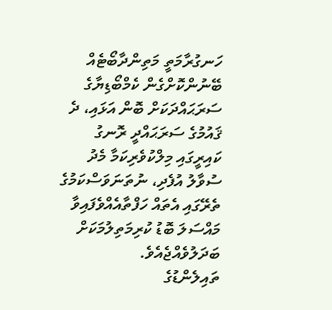ހަނގުރާމަތީ މަތިންދާބޯޓެއް ބޭނުންކޮށްގެން ކެމްބޯޑިޔާގެ ސަރަޙައްދަކަށް ބޮން އަޅައި، ދެ ޤައުމުގެ ސަރަޙައްދީ ރޮނގު ކައިރީގައި މިލްކުވެރިކަމާ މެދު ސުވާލު އުފެދި، ނުތަނަވަސްކަމުގެ ތެރޭގައި އެތައް ހަފްތާއެއްވެފައިވާ މައްސަލަ ބޮޑު ކުރިމަތިލުމަކަށް ބަދަލުވެއްޖެއެވެ.
ތައިލެންޑުގެ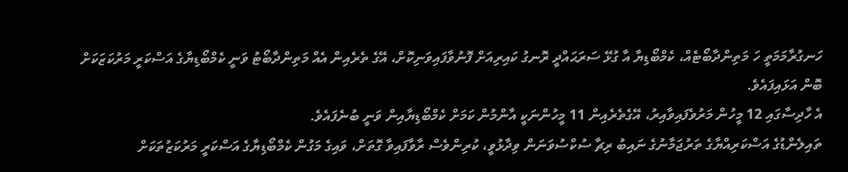ހަނގުރާމަމަތީ ހަ މަތިންދާބޯޓެއް، ކެމްބޯޑިޔާ އާ ގުޅޭ ސަރަޙައްދީ ރޮނގު ކައިރިއަށް ފޮނުވާފައިވަނިކޮށް، އޭގެ ތެރެއިން އެއް މަތިންދާބޯޓު ވަނީ ކެމްބޯޑިޔާގެ އަސްކަރީ މަރުކަޒަކަށް ބޮން އަޅައިފައެވެ.
އެ ހާދިސާގައި 12 މީހުން މަރުވެފައިވާއިރު، އޭގެތެރެއިން 11 މީހުންނަކީ އާންމުން ކަމަށް ކެމްބޯޑިޔާއިން ވަނީ ބުނެފައެވެ.
ތައިލެންޑުގެ އަސްކަރިއްޔާގެ ތަރުޖަމާނުގެ ނައިބު ރިޗާ ސުކްސުވަނަން ވިދާޅުވީ، ކުރިންވެސް ރާވާފައިވާ ގޮތަށް، ވައިގެ މަގުން ކެމްބޯޑިޔާގެ އަސްކަރީ މަރުކަޒުތަކަށް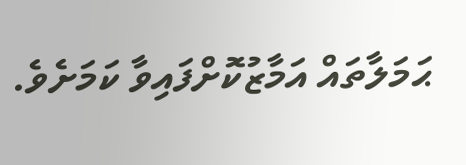ޙަމަލާތައް އަމާޒުކޮށްފައިވާ ކަމަށެވެ.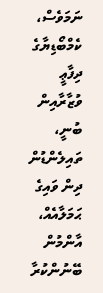ނަމަވެސް، ކެމްބޯޑިޔާގެ ދިފާޢީ ވުޒާރާއިން ބުނީ، ތައިލެންޑުން ދިން ވައިގެ ޙަމަލާއެއް، އާންމުން ބޭނުންކުރާ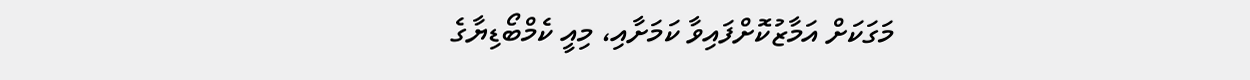މަގަކަށް އަމާޒުކޮށްފައިވާ ކަމަށާއި، މިއީ ކެމްބޯޑިޔާގެ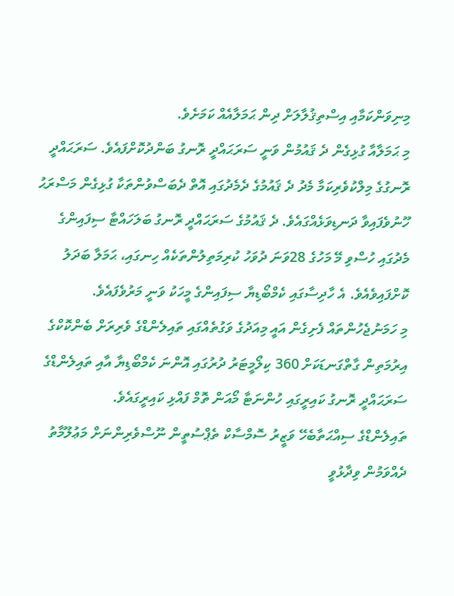މިނިވަންކަމާއި އިސްތިޤުލާލަށް ދިން ޙަމަލާއެއް ކަމަށެވެ.
މި ޙަމަލާއާ ގުޅިގެން ދެ ޤައުމުން ވަނީ ސަރަޙައްދީ ރޮނގު ބަންދުކޮށްފައެވެ. ސަރަޙައްދީ ރޮނގުގެ މިލްކުވެރިކަމާ މެދު ދެ ޤައުމުގެ ދެމެދުގައި އޮތް ދެބަސްވުންތަކާ ގުޅިގެން މަސްރަޙު ހޫނުވެފައިވާ ދަނޑިވަޅެއްގައެވެ. ދެ ޤައުމުގެ ސަރަޙައްދީ ރޮނގު ބަލަހައްޓާ ސިފައިންގެ މެދުގައި ހުސްވި މޭ މަހުގެ 28ވަނަ ދުވަހު ކުރިމަތިލުންތަކެއް ހިނގައި، ޙަމަލާ ބަދަލު ކޮށްފައިވެއެވެ. އެ ހާދިސާގައި ކެމްބޯޑިޔާ ސިފައިންގެ މީހަކު ވަނީ މަރުވެފައެވެ.
މި ހަމަނުޖެހުންތައް ފެށިގެން އައީ މިއަދުގެ ވަގުތެއްގައި ތައިލެންޑްގެ ވެރިރަށް ބެންކޮކްގެ އިރުމަތިން ގާތްގަނޑަކަށް 360 ކިލޯމީޓަރު ދުރުގައި އޮންނަ ކެމްބޯޑިޔާ އާއި ތައިލެންޑްގެ ސަރަޙައްދީ ރޮނގު ކައިރީގައި ހުންނަޓާ މޯއަން ތޮމް ފައްޅި ކައިރީގައެވެ.
ތައިލެންޑްގެ ސިއްޙަތާބެހޭ ވަޒީރު ސޮމްސާކް ތެޕްސުތީން ނޫސްވެރިންނަށް މަޢުލޫމާތު ދެއްވަމުން ވިދާޅުވީ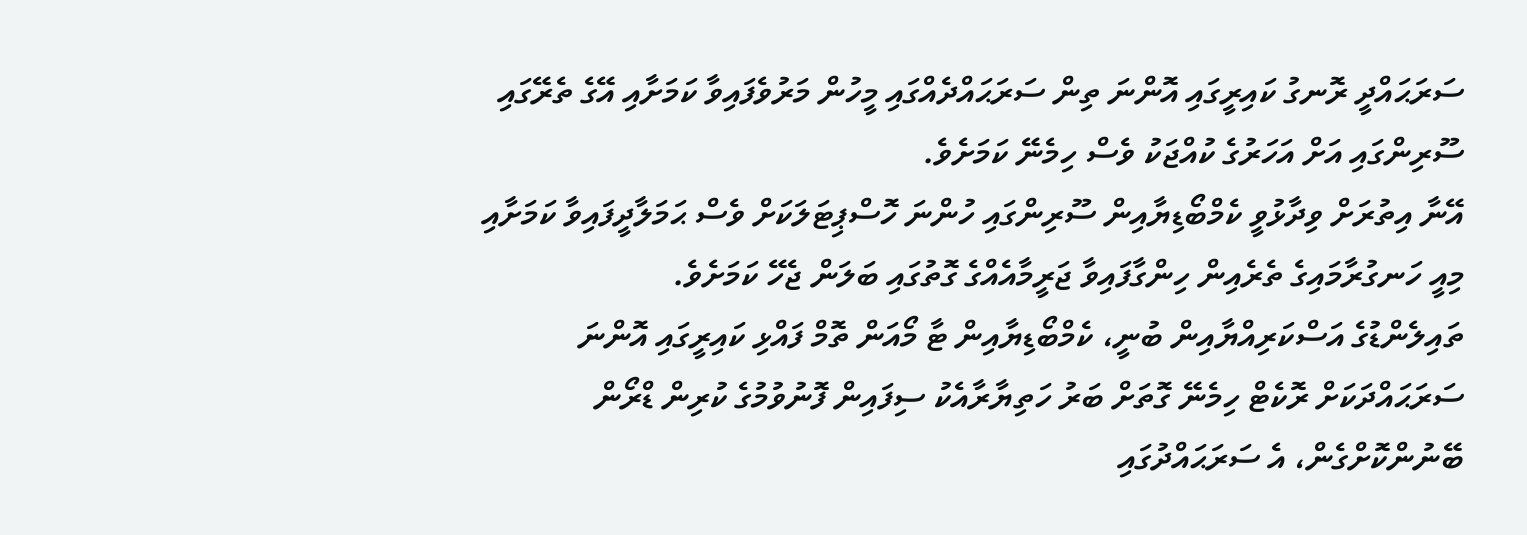ސަރަޙައްދީ ރޮނގު ކައިރީގައި އޮންނަ ތިން ސަރަޙައްދެއްގައި މީހުން މަރުވެފައިވާ ކަމަށާއި އޭގެ ތެރޭގައި ސޫރިންގައި އަށް އަހަރުގެ ކުއްޖަކު ވެސް ހިމެނޭ ކަމަށެވެ.
އޭނާ އިތުރަށް ވިދާޅުވީ ކެމްބޯޑިޔާއިން ސޫރިންގައި ހުންނަ ހޮސްޕިޓަލަކަށް ވެސް ޙަމަލާދީފައިވާ ކަމަށާއި މިއީ ހަނގުރާމައިގެ ތެރެއިން ހިންގާފައިވާ ޖަރީމާއެއްގެ ގޮތުގައި ބަލަން ޖެހޭ ކަމަށެވެ.
ތައިލެންޑުގެ އަސްކަރިއްޔާއިން ބުނީ، ކެމްބޯޑިޔާއިން ޓާ މޯއަން ތޮމް ފައްޅި ކައިރީގައި އޮންނަ ސަރަޙައްދަކަށް ރޮކެޓް ހިމެނޭ ގޮތަށް ބަރު ހަތިޔާރާއެކު ސިފައިން ފޮނުވުމުގެ ކުރިން ޑްރޯން ބޭނުންކޮށްގެން، އެ ސަރަޙައްދުގައި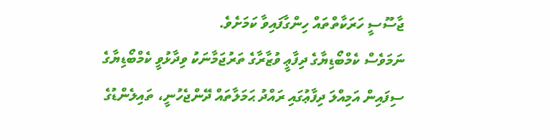ޖާސޫސީ ހަރަކާތްތައް ހިންގާފައިވާ ކަމަށެވެ.
ނަމަވެސް ކެމްބޯޑިޔާގެ ދިފާޢީ ވުޒާރާގެ ތަރުޖަމާނަކު ވިދާޅުވީ ކެމްބޯޑިޔާގެ ސިފައިން އަމިއްލަ ދިފާޢުގައި ރައްދު ޙަމަލާތައް ދޭންޖެހުނީ، ތައިލެންޑުގެ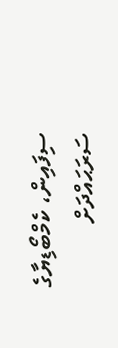ސިފައިން، ކެމްބޯޑިޔާގެ ސަރަޙައްދަށް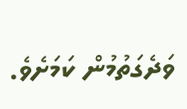ވަދެގަތުމުން ކަމަށެވެ.